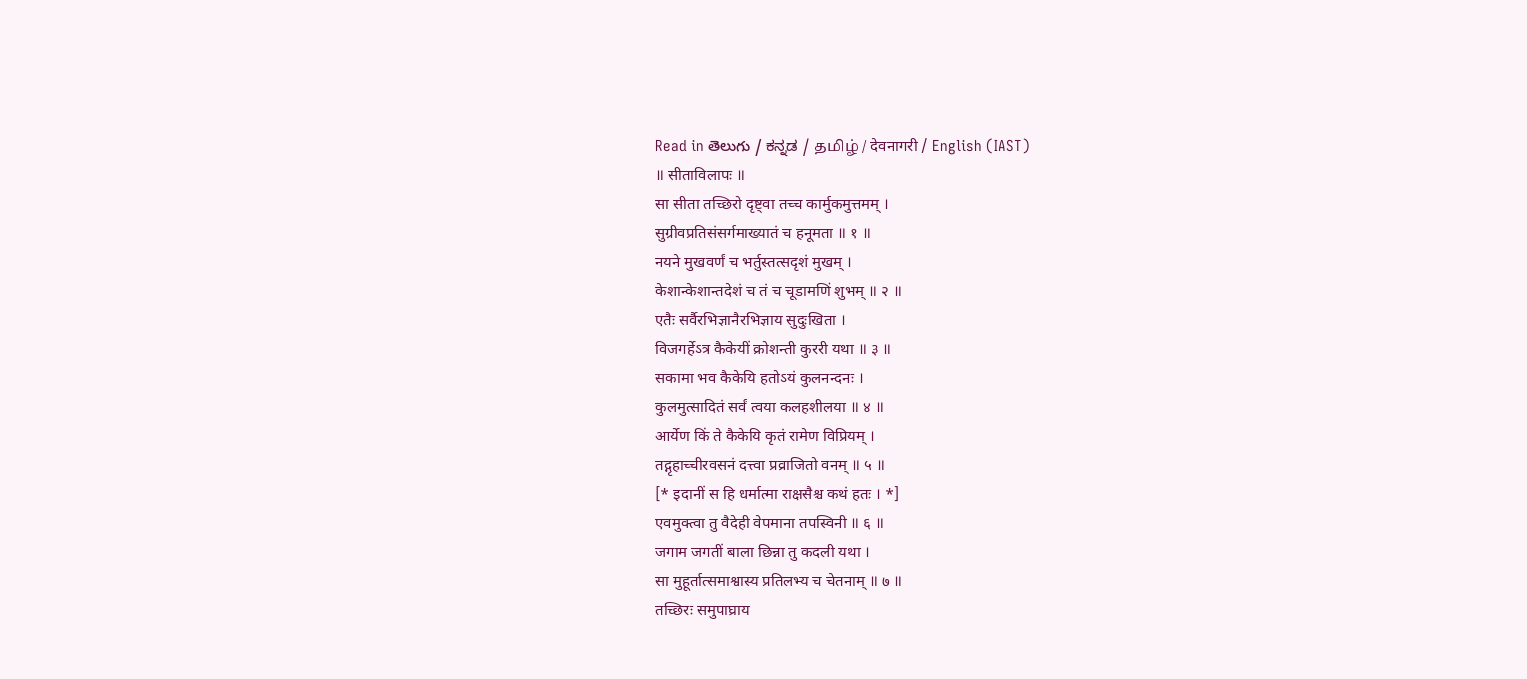Read in తెలుగు / ಕನ್ನಡ / தமிழ் / देवनागरी / English (IAST)
॥ सीताविलापः ॥
सा सीता तच्छिरो दृष्ट्वा तच्च कार्मुकमुत्तमम् ।
सुग्रीवप्रतिसंसर्गमाख्यातं च हनूमता ॥ १ ॥
नयने मुखवर्णं च भर्तुस्तत्सदृशं मुखम् ।
केशान्केशान्तदेशं च तं च चूडामणिं शुभम् ॥ २ ॥
एतैः सर्वैरभिज्ञानैरभिज्ञाय सुदुःखिता ।
विजगर्हेऽत्र कैकेयीं क्रोशन्ती कुररी यथा ॥ ३ ॥
सकामा भव कैकेयि हतोऽयं कुलनन्दनः ।
कुलमुत्सादितं सर्वं त्वया कलहशीलया ॥ ४ ॥
आर्येण किं ते कैकेयि कृतं रामेण विप्रियम् ।
तद्गृहाच्चीरवसनं दत्त्वा प्रव्राजितो वनम् ॥ ५ ॥
[* इदानीं स हि धर्मात्मा राक्षसैश्च कथं हतः । *]
एवमुक्त्वा तु वैदेही वेपमाना तपस्विनी ॥ ६ ॥
जगाम जगतीं बाला छिन्ना तु कदली यथा ।
सा मुहूर्तात्समाश्वास्य प्रतिलभ्य च चेतनाम् ॥ ७ ॥
तच्छिरः समुपाघ्राय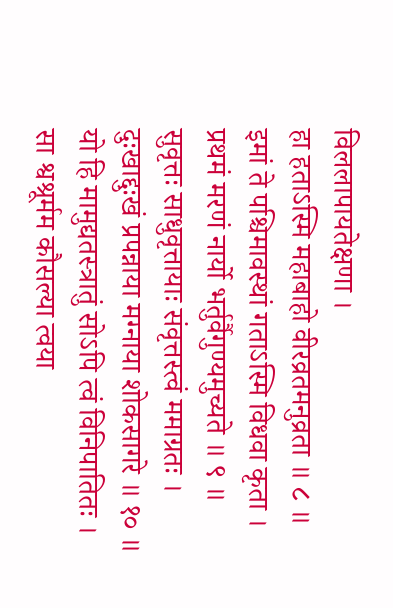विललापायतेक्षणा ।
हा हताऽस्मि महाबाहो वीरव्रतमनुव्रता ॥ ८ ॥
इमां ते पश्चिमावस्थां गताऽस्मि विधवा कृता ।
प्रथमं मरणं नार्यो भर्तुर्वैगुण्यमुच्यते ॥ ९ ॥
सुवृत्तः साधुवृत्तायाः संवृत्तस्त्वं ममाग्रतः ।
दुःखाद्दुःखं प्रपन्नाया मग्नाया शोकसागरे ॥ १० ॥
यो हि मामुद्यतस्त्रातुं सोऽपि त्वं विनिपातितः ।
सा श्वश्रूर्मम कौसल्या त्वया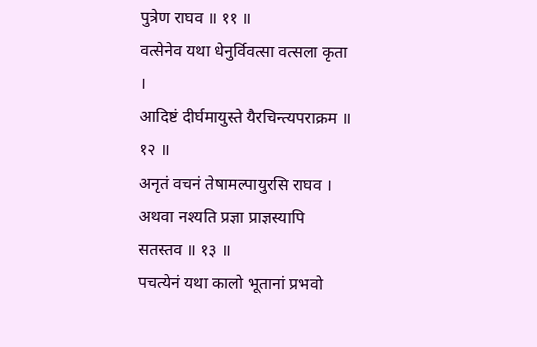पुत्रेण राघव ॥ ११ ॥
वत्सेनेव यथा धेनुर्विवत्सा वत्सला कृता ।
आदिष्टं दीर्घमायुस्ते यैरचिन्त्यपराक्रम ॥ १२ ॥
अनृतं वचनं तेषामल्पायुरसि राघव ।
अथवा नश्यति प्रज्ञा प्राज्ञस्यापि सतस्तव ॥ १३ ॥
पचत्येनं यथा कालो भूतानां प्रभवो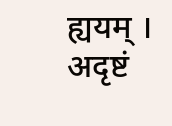ह्ययम् ।
अदृष्टं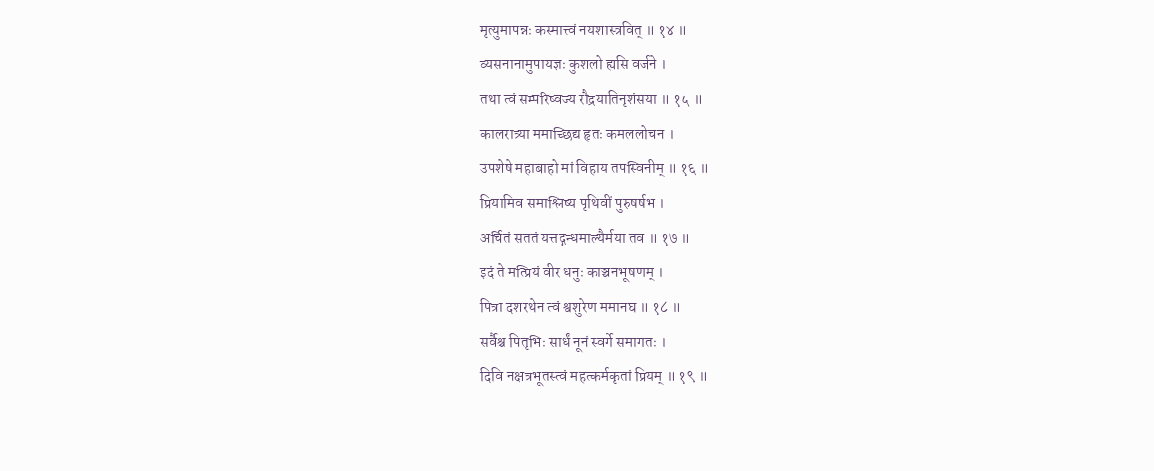मृत्युमापन्नः कस्मात्त्वं नयशास्त्रवित् ॥ १४ ॥
व्यसनानामुपायज्ञः कुशलो ह्यसि वर्जने ।
तथा त्वं सम्परिष्वज्य रौद्रयातिनृशंसया ॥ १५ ॥
कालरात्र्या ममाच्छिद्य हृतः कमललोचन ।
उपशेषे महाबाहो मां विहाय तपस्विनीम् ॥ १६ ॥
प्रियामिव समाश्लिष्य पृथिवीं पुरुषर्षभ ।
अर्चितं सततं यत्तद्गन्धमाल्यैर्मया तव ॥ १७ ॥
इदं ते मत्प्रियं वीर धनुः काञ्चनभूषणम् ।
पित्रा दशरथेन त्वं श्वशुरेण ममानघ ॥ १८ ॥
सर्वैश्च पितृभिः सार्धं नूनं स्वर्गे समागतः ।
दिवि नक्षत्रभूतस्त्वं महत्कर्मकृतां प्रियम् ॥ १९ ॥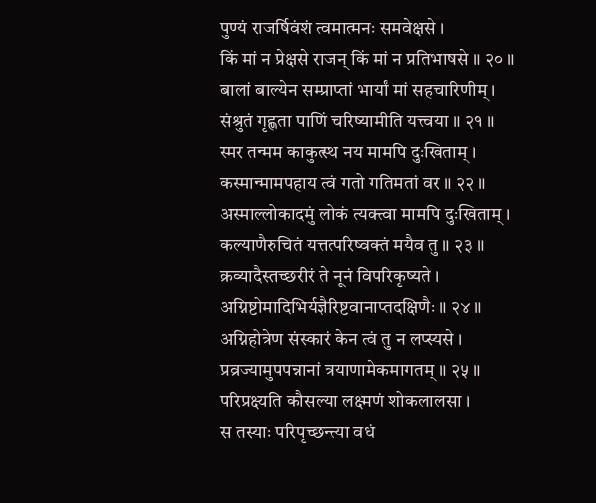पुण्यं राजर्षिवंशं त्वमात्मनः समवेक्षसे ।
किं मां न प्रेक्षसे राजन् किं मां न प्रतिभाषसे ॥ २० ॥
बालां बाल्येन सम्प्राप्तां भार्यां मां सहचारिणीम् ।
संश्रुतं गृह्णता पाणिं चरिष्यामीति यत्त्वया ॥ २१ ॥
स्मर तन्मम काकुत्स्थ नय मामपि दुःखिताम् ।
कस्मान्मामपहाय त्वं गतो गतिमतां वर ॥ २२ ॥
अस्माल्लोकादमुं लोकं त्यक्त्वा मामपि दुःखिताम् ।
कल्याणैरुचितं यत्तत्परिष्वक्तं मयैव तु ॥ २३ ॥
क्रव्यादैस्तच्छरीरं ते नूनं विपरिकृष्यते ।
अग्निष्टोमादिभिर्यज्ञैरिष्टवानाप्तदक्षिणैः ॥ २४ ॥
अग्निहोत्रेण संस्कारं केन त्वं तु न लप्स्यसे ।
प्रव्रज्यामुपपन्नानां त्रयाणामेकमागतम् ॥ २५ ॥
परिप्रक्ष्यति कौसल्या लक्ष्मणं शोकलालसा ।
स तस्याः परिपृच्छन्त्या वधं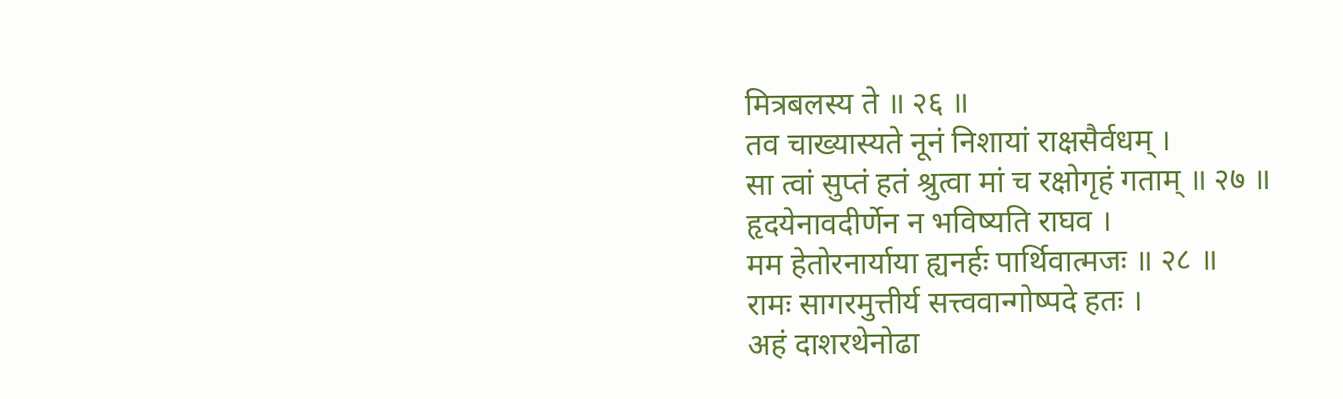मित्रबलस्य ते ॥ २६ ॥
तव चाख्यास्यते नूनं निशायां राक्षसैर्वधम् ।
सा त्वां सुप्तं हतं श्रुत्वा मां च रक्षोगृहं गताम् ॥ २७ ॥
हृदयेनावदीर्णेन न भविष्यति राघव ।
मम हेतोरनार्याया ह्यनर्हः पार्थिवात्मजः ॥ २८ ॥
रामः सागरमुत्तीर्य सत्त्ववान्गोष्पदे हतः ।
अहं दाशरथेनोढा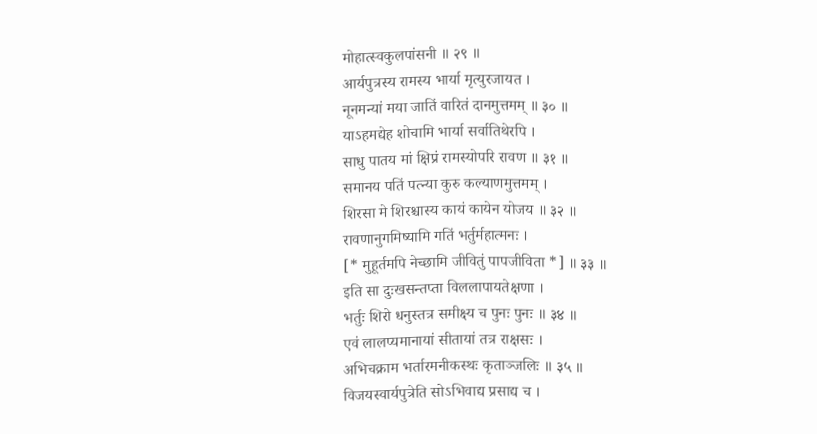मोहात्स्वकुलपांसनी ॥ २९ ॥
आर्यपुत्रस्य रामस्य भार्या मृत्युरजायत ।
नूनमन्यां मया जातिं वारितं दानमुत्तमम् ॥ ३० ॥
याऽहमद्येह शोचामि भार्या सर्वातिथेरपि ।
साधु पातय मां क्षिप्रं रामस्योपरि रावण ॥ ३१ ॥
समानय पतिं पत्न्या कुरु कल्याणमुत्तमम् ।
शिरसा मे शिरश्चास्य कायं कायेन योजय ॥ ३२ ॥
रावणानुगमिष्यामि गतिं भर्तुर्महात्मनः ।
[* मुहूर्तमपि नेच्छामि जीवितुं पापजीविता *] ॥ ३३ ॥
इति सा दुःखसन्तप्ता विललापायतेक्षणा ।
भर्तुः शिरो धनुस्तत्र समीक्ष्य च पुनः पुनः ॥ ३४ ॥
एवं लालप्यमानायां सीतायां तत्र राक्षसः ।
अभिचक्राम भर्तारमनीकस्थः कृताञ्जलिः ॥ ३५ ॥
विजयस्वार्यपुत्रेति सोऽभिवाद्य प्रसाद्य च ।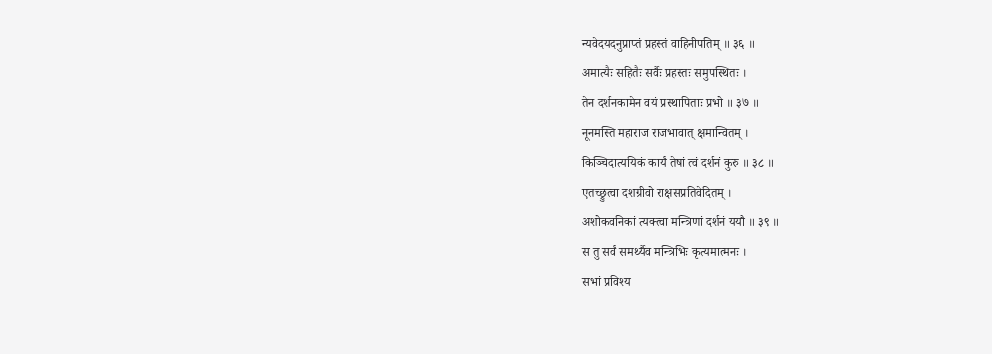न्यवेदयदनुप्राप्तं प्रहस्तं वाहिनीपतिम् ॥ ३६ ॥
अमात्यैः सहितैः सर्वैः प्रहस्तः समुपस्थितः ।
तेन दर्शनकामेन वयं प्रस्थापिताः प्रभो ॥ ३७ ॥
नूनमस्ति महाराज राजभावात् क्षमान्वितम् ।
किञ्चिदात्ययिकं कार्यं तेषां त्वं दर्शनं कुरु ॥ ३८ ॥
एतच्छ्रुत्वा दशग्रीवो राक्षसप्रतिवेदितम् ।
अशोकवनिकां त्यक्त्वा मन्त्रिणां दर्शनं ययौ ॥ ३९ ॥
स तु सर्वं समर्थ्यैव मन्त्रिभिः कृत्यमात्मनः ।
सभां प्रविश्य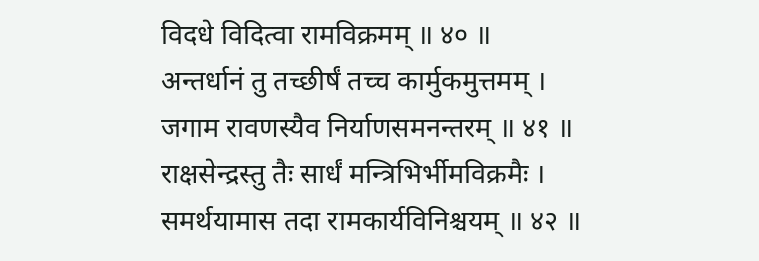विदधे विदित्वा रामविक्रमम् ॥ ४० ॥
अन्तर्धानं तु तच्छीर्षं तच्च कार्मुकमुत्तमम् ।
जगाम रावणस्यैव निर्याणसमनन्तरम् ॥ ४१ ॥
राक्षसेन्द्रस्तु तैः सार्धं मन्त्रिभिर्भीमविक्रमैः ।
समर्थयामास तदा रामकार्यविनिश्चयम् ॥ ४२ ॥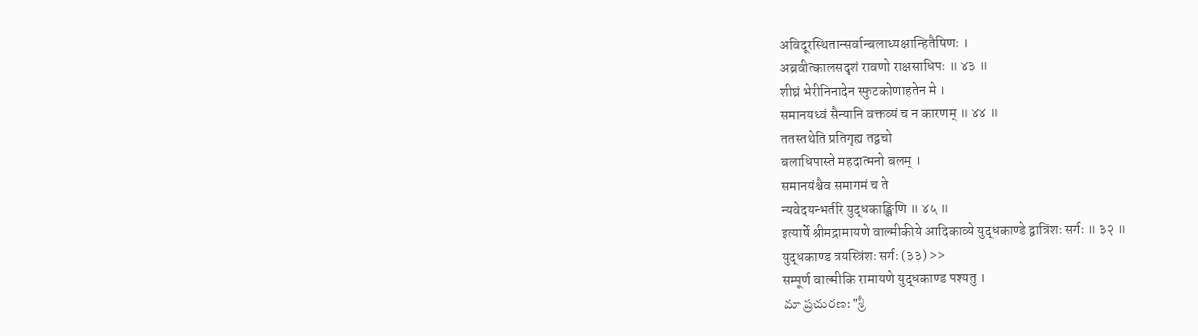अविदूरस्थितान्सर्वान्बलाध्यक्षान्हितैषिणः ।
अब्रवीत्कालसदृशं रावणो राक्षसाधिपः ॥ ४३ ॥
शीघ्रं भेरीनिनादेन स्फुटकोणाहतेन मे ।
समानयध्वं सैन्यानि वक्तव्यं च न कारणम् ॥ ४४ ॥
ततस्तथेति प्रतिगृह्य तद्वचो
बलाधिपास्ते महदात्मनो बलम् ।
समानयंश्चैव समागमं च ते
न्यवेदयन्भर्तरि युद्धकाङ्क्षिणि ॥ ४५ ॥
इत्यार्षे श्रीमद्रामायणे वाल्मीकीये आदिकाव्ये युद्धकाण्डे द्वात्रिंशः सर्गः ॥ ३२ ॥
युद्धकाण्ड त्रयस्त्रिंशः सर्गः (३३) >>
सम्पूर्ण वाल्मीकि रामायणे युद्धकाण्ड पश्यतु ।
మా ప్రచురణ: "శ్రీ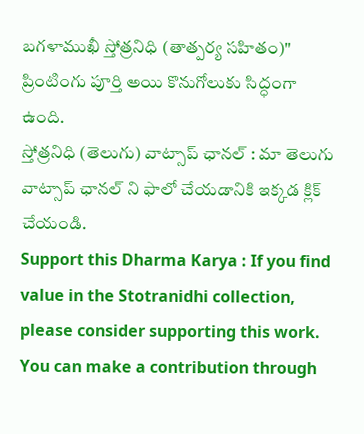బగళాముఖీ స్తోత్రనిధి (తాత్పర్య సహితం)" ప్రింటింగు పూర్తి అయి కొనుగోలుకు సిద్ధంగా ఉంది.
స్తోత్రనిధి (తెలుగు) వాట్సాప్ ఛానల్ : మా తెలుగు వాట్సాప్ ఛానల్ ని ఫాలో చేయడానికి ఇక్కడ క్లిక్ చేయండి.
Support this Dharma Karya : If you find value in the Stotranidhi collection, please consider supporting this work. You can make a contribution through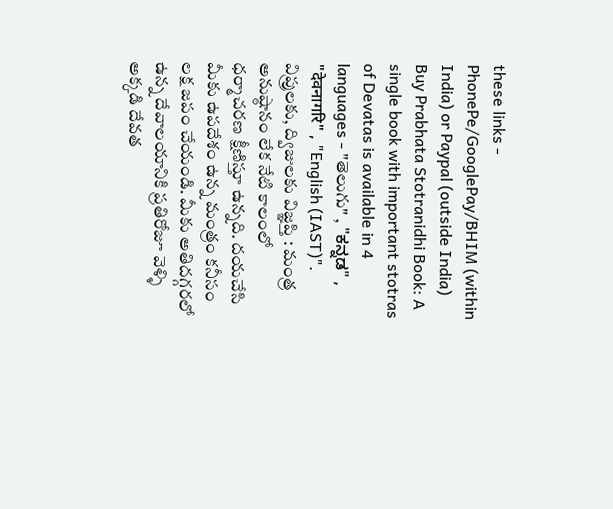these links - PhonePe/GooglePay/BHIM (within India) or Paypal (outside India)
Buy Prabhata Stotranidhi Book: A single book with important stotras of Devatas is available in 4 languages - "తెలుగు" , "ಕನ್ನಡ" , "देवनागरि" , "English (IAST)".
విప్రులకు, ద్విజులకు విజ్ఞప్తి : మంత్ర అనుష్ఠానం లేక నేటి కాలంలో ధర్మాచరణ క్షీణిస్తూ ఉన్నది. దయచేసి మీకు ఉపదేశం ఉన్న మంత్రం కనీసం లక్ష జపం చేయండి. మీకు అతిదగ్గరలో ఉన్న దేవాలయానికి ప్రతిరోజూ వెళ్ళి అక్కడి దేవత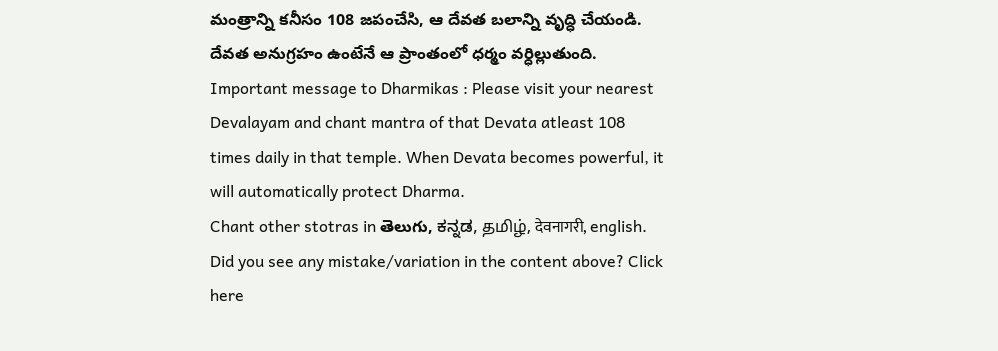మంత్రాన్ని కనీసం 108 జపంచేసి, ఆ దేవత బలాన్ని వృద్ధి చేయండి. దేవత అనుగ్రహం ఉంటేనే ఆ ప్రాంతంలో ధర్మం వర్ధిల్లుతుంది.
Important message to Dharmikas : Please visit your nearest Devalayam and chant mantra of that Devata atleast 108 times daily in that temple. When Devata becomes powerful, it will automatically protect Dharma.
Chant other stotras in తెలుగు, ಕನ್ನಡ, தமிழ், देवनागरी, english.
Did you see any mistake/variation in the content above? Click here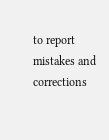to report mistakes and corrections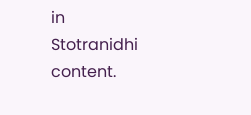in Stotranidhi content.